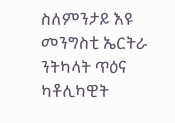ስለምንታይ እዩ መንግስቲ ኤርትራ ንትካላት ጥዕና ካቶሊካዊት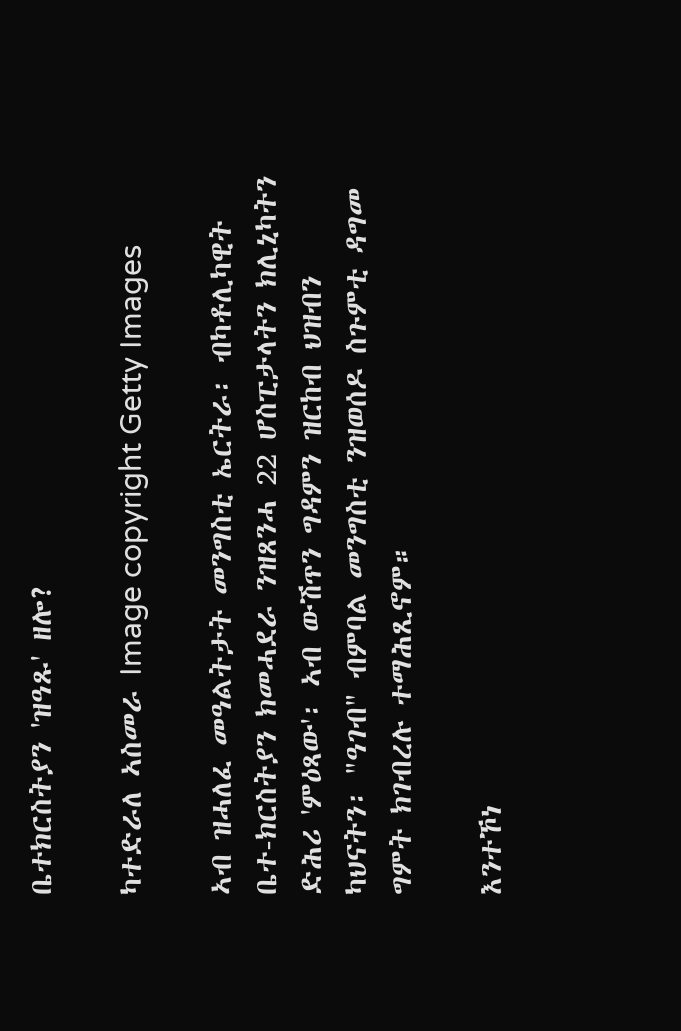ቤተክርስትያን 'ዝዓጹ' ዘሎ?

ካተድራለ ኣስመራ Image copyright Getty Images

ኣብ ዝሓለፈ መዓልትታት መንግስቲ ኤርትራ፡ ብካቶሊካዊት ቤተ-ክርስትያን ክመሓደራ ንዝጸንሓ 22 ሆስፒታላትን ክሊኒካትን ድሕሪ 'ምዕጻው'፡ ኣብ ውሽጥን ግዳምን ዝርከብ ህዝብን ካህናትን፡ "ዓገብ" ብምባል መንግስቲ ንዝወሰዶ ስጉምቲ ዳግመ ግምት ክገብረሉ ተማሕጺኖም።

እንተኾነ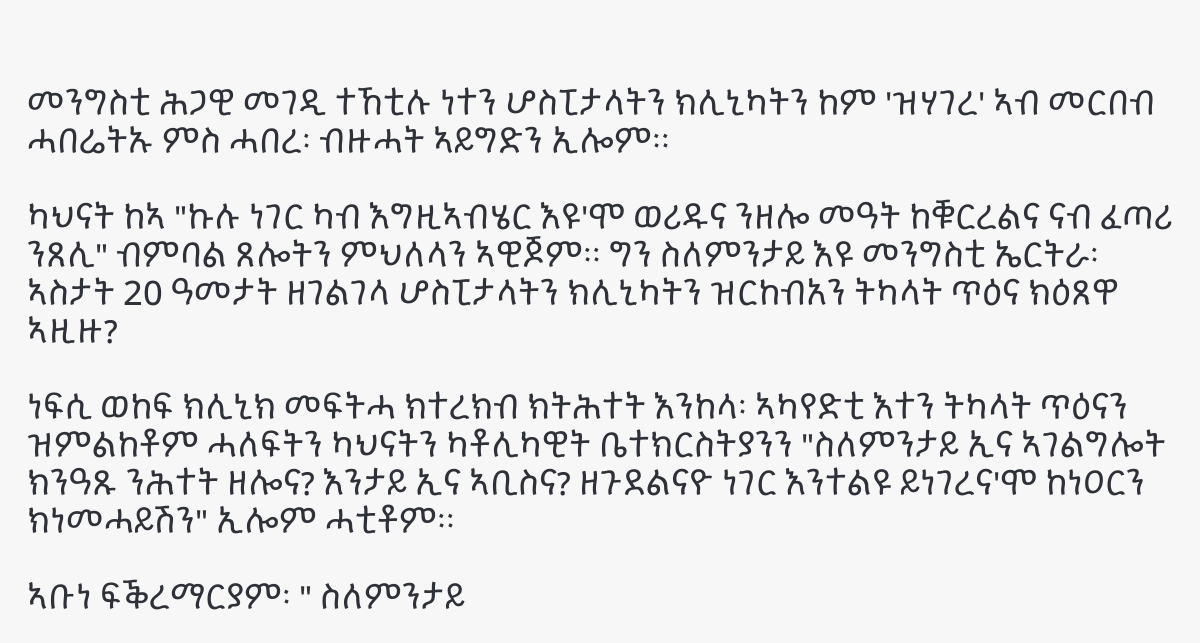መንግስቲ ሕጋዊ መገዲ ተኸቲሉ ነተን ሆስፒታላትን ክሊኒካትን ከም 'ዝሃገረ' ኣብ መርበብ ሓበሬትኡ ምስ ሓበረ፡ ብዙሓት ኣይግድን ኢሎም።

ካህናት ከኣ "ኩሉ ነገር ካብ እግዚኣብሄር እዩ'ሞ ወሪዱና ንዘሎ መዓት ከቑርረልና ናብ ፈጣሪ ንጸሊ" ብምባል ጸሎትን ምህለላን ኣዊጆም። ግን ስለምንታይ እዩ መንግስቲ ኤርትራ፡ ኣስታት 20 ዓመታት ዘገልገላ ሆስፒታላትን ክሊኒካትን ዝርከብአን ትካላት ጥዕና ክዕጸዋ ኣዚዙ?

ነፍሲ ወከፍ ክሊኒክ መፍትሓ ክተረክብ ክትሕተት እንከላ፡ ኣካየድቲ እተን ትካላት ጥዕናን ዝምልከቶም ሓለፍትን ካህናትን ካቶሊካዊት ቤተክርስትያንን "ስለምንታይ ኢና ኣገልግሎት ክንዓጹ ንሕተት ዘሎና? እንታይ ኢና ኣቢስና? ዘጉደልናዮ ነገር እንተልዩ ይነገረና'ሞ ከነዐርን ክነመሓይሽን" ኢሎም ሓቲቶም።

ኣቡነ ፍቕረማርያም፡ " ስለምንታይ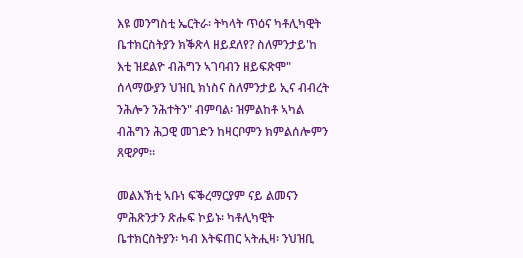እዩ መንግስቲ ኤርትራ፡ ትካላት ጥዕና ካቶሊካዊት ቤተክርስትያን ክቕጽላ ዘይደለየ? ስለምንታይ'ከ እቲ ዝደልዮ ብሕግን ኣገባብን ዘይፍጽሞ" ሰላማውያን ህዝቢ ክነስና ስለምንታይ ኢና ብብረት ንሕሎን ንሕተትን" ብምባል፡ ዝምልከቶ ኣካል ብሕግን ሕጋዊ መገድን ከዛርቦምን ክምልሰሎምን ጸዊዖም።

መልእኽቲ ኣቡነ ፍቕረማርያም ናይ ልመናን ምሕጽንታን ጽሑፍ ኮይኑ፡ ካቶሊካዊት ቤተክርስትያን፡ ካብ እትፍጠር ኣትሒዛ፡ ንህዝቢ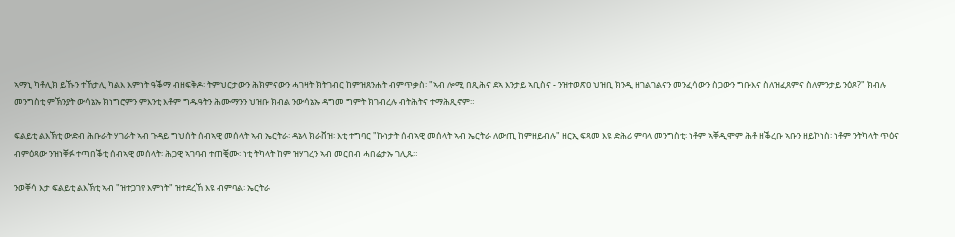ኣማኒ ካቶሊክ ይኹን ተኸታሊ ካልእ እምነት ዓቕማ ብዘፍቅዶ፡ ትምህርታውን ሕክምናውን ሓገዛት ክትገብር ከምዝጸንሐት ብምጥቃስ፡ "ኣብ ሎሚ በጺሕና ደኣ እንታይ ኣቢስና - ንዝተወጽዐ ህዝቢ ክንዲ ዘገልገልናን መንፈሳውን ስጋውን ግቡእና ስለዝፈጸምና ስለምንታይ ንዕጾ?" ክብሉ መንግስቲ ምኽንያት ውሳኔኡ ክነግሮምን ምእንቲ እቶም ግዱዓትን ሕሙማንን ህዝቡ ክብል ንውሳኔኡ ዳግመ ግምት ክገብረሉ ብትሕትና ተማሕጺኖም።

ፍልይቲ ልእኽቲ ውድብ ሕቡራት ሃገራት ኣብ ጉዳይ ግህሰት ሰብኣዊ መሰላት ኣብ ኤርትራ፡ ዳኔላ ክራቨዝ፡ እቲ ተግባር "ኩነታት ሰብኣዊ መሰላት ኣብ ኤርትራ ለውጢ ከምዘይብሉ" ዘርኢ ፍጻመ እዩ ድሕሪ ምባላ መንግስቲ፡ ነቶም ኣቐዲሞም ሕቶ ዘቕረቡ ኣቡን ዘይኮነስ፡ ነቶም ንትካላት ጥዕና ብምዕጻው ንዝነቐፉ ተጣበቕቲ ሰብኣዊ መሰላት፡ ሕጋዊ ኣገባብ ተጠቒሙ፡ ነቲ ትካላት ከም ዝሃገረን ኣብ መርበብ ሓበሬታኡ ገሊጹ።

ንወቐሳ እታ ፍልይቲ ልእኽቲ ኣብ "ዝተጋገየ እምነት" ዝተደረኸ እዩ ብምባል፡ ኤርትራ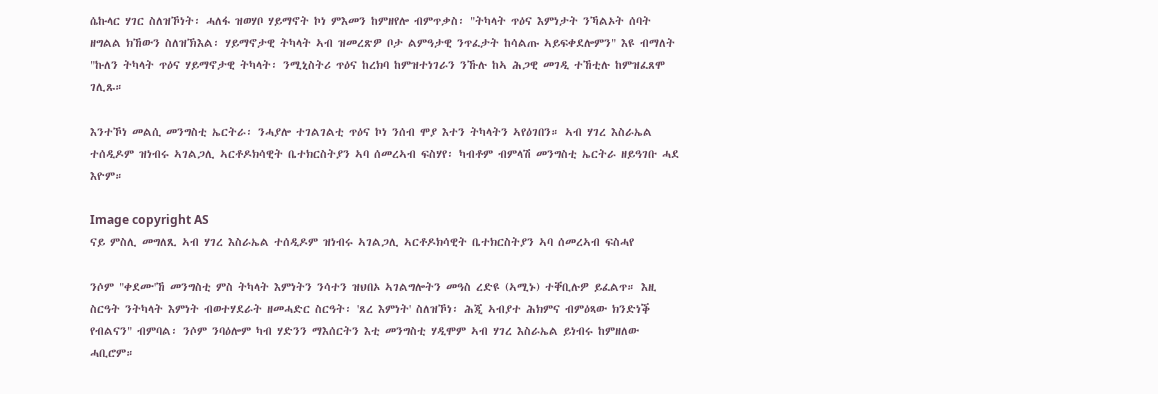ሴኩላር ሃገር ስለዝኾነት፡ ሓለፋ ዝወሃቦ ሃይማኖት ኮነ ምእመን ከምዘየሎ ብምጥቃስ፡ "ትካላት ጥዕና እምነታት ንኻልኦት ሰባት ዘግልል ክኸውን ስለዝኽእል፡ ሃይማኖታዊ ትካላት ኣብ ዝመረጽዎ ቦታ ልምዓታዊ ንጥፈታት ከሳልጡ ኣይፍቀደሎምን" እዩ ብማለት "ኩለን ትካላት ጥዕና ሃይማኖታዊ ትካላት፡ ንሚኒስትሪ ጥዕና ከረክባ ከምዝተነገራን ንኹሉ ከኣ ሕጋዊ መገዲ ተኸቲሉ ከምዝፈጸሞ ገሊጹ።

እንተኾነ መልሲ መንግስቲ ኤርትራ፡ ንሓያሎ ተገልገልቲ ጥዕና ኮነ ንሰብ ሞያ እተን ትካላትን ኣየዕገበን። ኣብ ሃገረ እስራኤል ተሰዲዶም ዝነብሩ ኣገልጋሊ ኣርቶዶክሳዊት ቤተክርስትያን ኣባ ሰመረኣብ ፍስሃየ፡ ካብቶም ብምላሽ መንግስቲ ኤርትራ ዘይዓገቡ ሓደ እዮም።

Image copyright AS
ናይ ምስሊ መግለጺ ኣብ ሃገረ እስራኤል ተሰዲዶም ዝነብሩ ኣገልጋሊ ኣርቶዶክሳዊት ቤተክርስትያን ኣባ ሰመረኣብ ፍስሓየ

ንሶም "ቀደሙ'ኸ መንግስቲ ምስ ትካላት እምነትን ንሳተን ዝህበኦ ኣገልግሎትን መዓስ ረድዩ (ኣሚኑ) ተቐቢሉዎ ይፈልጥ። እዚ ስርዓት ንትካላት እምነት ብወተሃደራት ዘመሓድር ስርዓት፡ 'ጸረ እምነት' ስለዝኾነ፡ ሕጂ ኣብያተ ሕክምና ብምዕጻው ክንድነቕ የብልናን" ብምባል፡ ንሶም ንባዕሎም ካብ ሃድንን ማእሰርትን እቲ መንግስቲ ሃዲሞም ኣብ ሃገረ እስራኤል ይነብሩ ከምዘለው ሓቢሮም።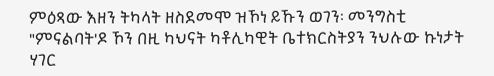ምዕጻው እዘን ትካላት ዘስደመሞ ዝኾነ ይኹን ወገን፡ መንግስቲ "ምናልባት'ዶ ኾን በዚ ካህናት ካቶሊካዊት ቤተክርስትያን ንህሉው ኩነታት ሃገር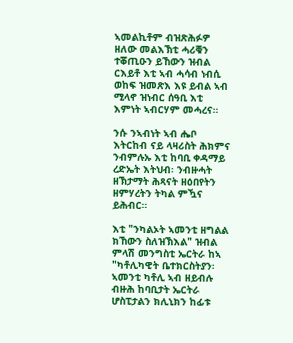ኣመልኪቶም ብዝጽሕፉዎ ዘለው መልእኽቲ ሓሪቑን ተቖጢዑን ይኸውን ዝብል ርእይቶ እቲ ኣብ ሓሳብ ነብሲ ወከፍ ዝመጽእ እዩ ይብል ኣብ ሚላኖ ዝነብር ሰዓቢ እቲ እምነት ኣብርሃም መሓረና።

ንሱ ንኣብነት ኣብ ሔቦ እትርከብ ናይ ላዛሪስት ሕክምና ንብምሉኡ እቲ ከባቢ ቀዳማይ ረድኤት እትህብ፡ ንብዙሓት ዘኽታማት ሕጻናት ዘዕበየትን ዘምሃረትን ትካል ምዃና ይሕብር።

እቲ "ንካልኦት ኣመንቲ ዘግልል ክኸውን ስለዝኽእል" ዝብል ምላሽ መንግስቲ ኤርትራ ከኣ "ካቶሊካዊት ቤተክርስትያን፡ ኣመንቲ ካቶሊ ኣብ ዘይብሉ ብዙሕ ከባቢታት ኤርትራ ሆስፒታልን ክሊኒክን ከፊቱ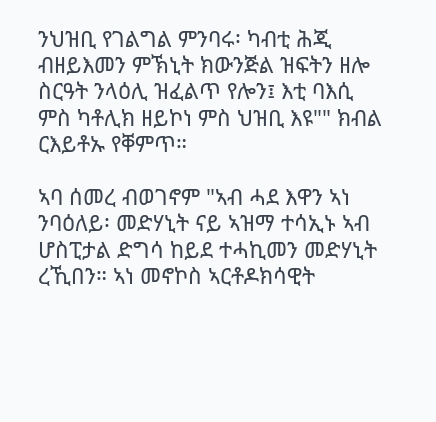ንህዝቢ የገልግል ምንባሩ፡ ካብቲ ሕጂ ብዘይእመን ምኽኒት ክውንጅል ዝፍትን ዘሎ ስርዓት ንላዕሊ ዝፈልጥ የሎን፤ እቲ ባእሲ ምስ ካቶሊክ ዘይኮነ ምስ ህዝቢ እዩ"" ክብል ርእይቶኡ የቐምጥ።

ኣባ ሰመረ ብወገኖም "ኣብ ሓደ እዋን ኣነ ንባዕለይ፡ መድሃኒት ናይ ኣዝማ ተሳኢኑ ኣብ ሆስፒታል ድግሳ ከይደ ተሓኪመን መድሃኒት ረኺበን። ኣነ መኖኮስ ኣርቶዶክሳዊት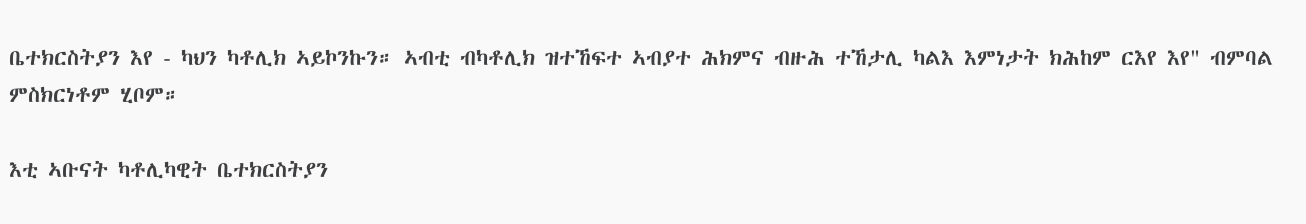ቤተክርስትያን እየ - ካህን ካቶሊክ ኣይኮንኩን። ኣብቲ ብካቶሊክ ዝተኸፍተ ኣብያተ ሕክምና ብዙሕ ተኸታሊ ካልእ እምነታት ክሕከም ርእየ እየ" ብምባል ምስክርነቶም ሂቦም።

እቲ ኣቡናት ካቶሊካዊት ቤተክርስትያን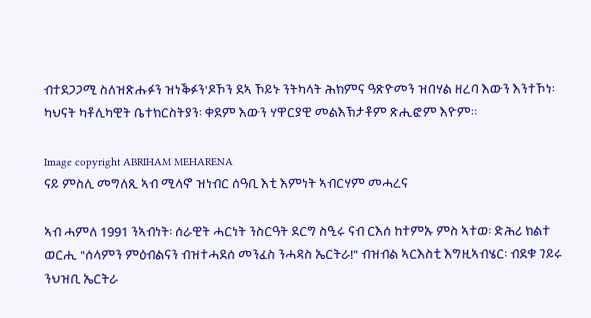ብተደጋጋሚ ስለዝጽሑፉን ዝነቕፉን'ዶኾን ደኣ ኾይኑ ንትካላት ሕክምና ዓጽዮመን ዝበሃል ዘረባ እውን እንተኾነ፡ ካህናት ካቶሊካዊት ቤተክርስትያን፡ ቀደም እውን ሃዋርያዊ መልእኽታቶም ጽሒፎም እዮም።

Image copyright ABRIHAM MEHARENA
ናይ ምስሊ መግለጺ ኣብ ሚላኖ ዝነብር ሰዓቢ እቲ እምነት ኣብርሃም መሓረና

ኣብ ሓምለ 1991 ንኣብነት፡ ሰራዊት ሓርነት ንስርዓት ደርግ ስዒሩ ናብ ርእሰ ከተምኡ ምስ ኣተወ፡ ድሕሪ ክልተ ወርሒ "ሰላምን ምዕብልናን ብዝተሓደሰ መንፈስ ንሓዳስ ኤርትራ!" ብዝብል ኣርእስቲ እግዚኣብሄር፡ ብደቁ ገይሩ ንህዝቢ ኤርትራ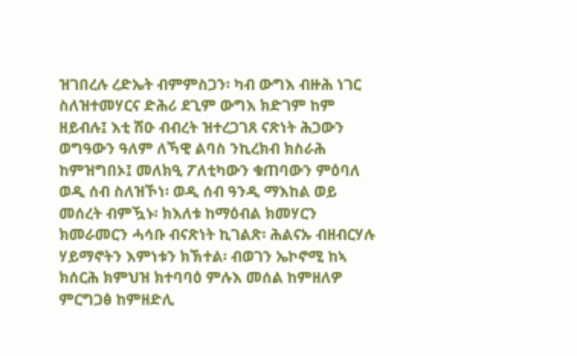ዝገበረሉ ረድኤት ብምምስጋን፡ ካብ ውግእ ብዙሕ ነገር ስለዝተመሃርና ድሕሪ ደጊም ውግእ ክድገም ከም ዘይብሉ፤ እቲ ሽዑ ብብረት ዝተረጋገጸ ናጽነት ሕጋውን ወግዓውን ዓለም ለኻዊ ልባስ ንኪረክብ ክስራሕ ከምዝግበኦ፤ መለክዒ ፖለቲካውን ቁጠባውን ምዕባለ ወዲ ሰብ ስለዝኾነ፡ ወዲ ሰብ ዓንዲ ማእከል ወይ መሰረት ብምዃኑ፡ ክእለቱ ከማዕብል ክመሃርን ክመራመርን ሓሳቡ ብናጽነት ኪገልጽ፡ ሕልናኡ ብዘብርሃሉ ሃይማኖትን እምነቱን ክኽተል፡ ብወገን ኤኮኖሚ ከኣ ክሰርሕ ክምህዝ ክተባባዕ ምሉእ መሰል ከምዘለዎ ምርግጋፅ ከምዘድሊ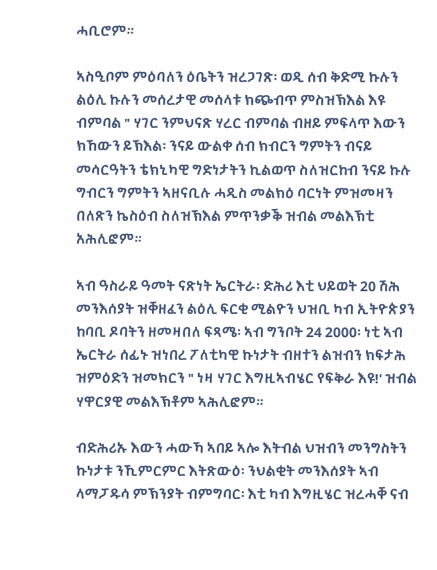ሓቢሮም።

ኣስዒቦም ምዕባለን ዕቤትን ዝረጋገጽ፡ ወዲ ሰብ ቅድሚ ኩሉን ልዕሊ ኩሉን መሰረታዊ መሰላቱ ክጭብጥ ምስዝኽእል እዩ ብምባል " ሃገር ንምህናጽ ሃረር ብምባል ብዘይ ምፍላጥ እውን ክኸውን ይኽእል፡ ንናይ ውልቀ ሰብ ክብርን ግምትን ብናይ መሳርዓትን ቴክኒካዊ ግድነታትን ኪልወጥ ስለዝርከብ ንናይ ኩሉ ግብርን ግምትን ኣዘናቢሉ ሓዲስ መልክዕ ባርነት ምዝመዛን በለጽን ኬስዕብ ስለዝኽእል ምጥንቃቕ ዝብል መልእኽቲ አሕሊፎም።

ኣብ ዓስራይ ዓመት ናጽነት ኤርትራ፡ ድሕሪ እቲ ህይወት 20 ሽሕ መንእሰያት ዝቐዘፈን ልዕሊ ፍርቂ ሚልዮን ህዝቢ ካብ ኢትዮጵያን ከባቢ ዶባትን ዘመዛበለ ፍጻሜ፡ ኣብ ግንቦት 24 2000፡ ነቲ ኣብ ኤርትራ ሰፊኑ ዝነበረ ፖለቲካዊ ኩነታት ብዘተን ልዝብን ክፍታሕ ዝምዕድን ዝመክርን " ነዛ ሃገር እግዚኣብሄር የፍቅራ እዩ!' ዝብል ሃዋርያዊ መልእኽቶም ኣሕሊፎም።

ብድሕሪኡ እውን ሓውኻ ኣበይ ኣሎ እትብል ህዝብን መንግስትን ኩነታቱ ንኺምርምር እትጽውዕ፡ ንህልቂት መንእሰያት ኣብ ላማፓዱሳ ምኽንያት ብምግባር፡ እቲ ካብ እግዚሄር ዝረሓቐ ናብ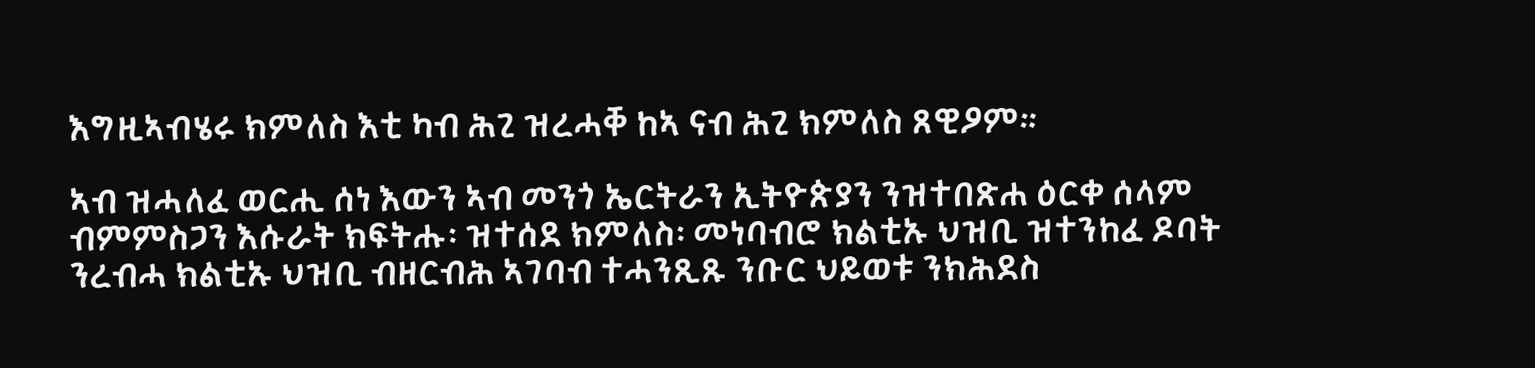እግዚኣብሄሩ ክምለስ እቲ ካብ ሕጊ ዝረሓቐ ከኣ ናብ ሕጊ ክምለስ ጸዊዖም።

ኣብ ዝሓለፈ ወርሒ ሰነ እውን ኣብ መንጎ ኤርትራን ኢትዮጵያን ንዝተበጽሐ ዕርቀ ሰላም ብምምስጋን እሱራት ክፍትሑ፡ ዝተሰደ ክምለስ፡ መነባብሮ ክልቲኡ ህዝቢ ዝተንከፈ ዶባት ንረብሓ ክልቲኡ ህዝቢ ብዘርብሕ ኣገባብ ተሓንጺጹ ንቡር ህይወቱ ንክሕደስ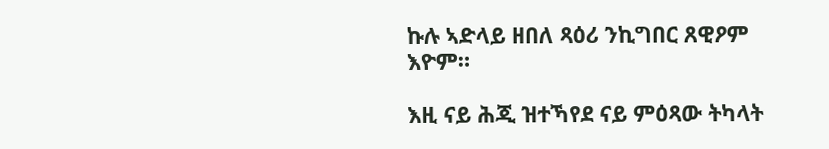ኩሉ ኣድላይ ዘበለ ጻዕሪ ንኪግበር ጸዊዖም እዮም።

እዚ ናይ ሕጂ ዝተኻየደ ናይ ምዕጻው ትካላት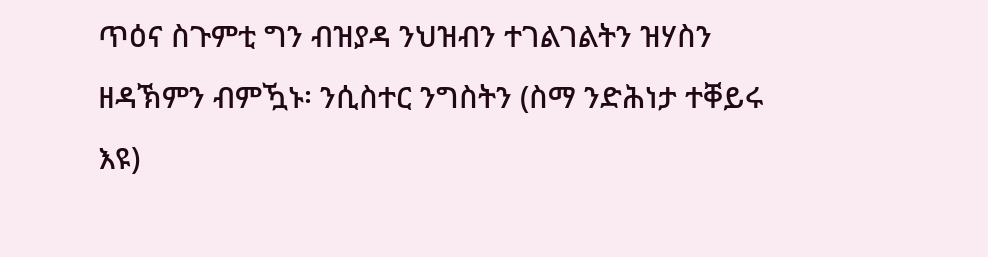ጥዕና ስጉምቲ ግን ብዝያዳ ንህዝብን ተገልገልትን ዝሃስን ዘዳኽምን ብምዃኑ፡ ንሲስተር ንግስትን (ስማ ንድሕነታ ተቐይሩ እዩ)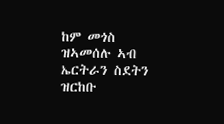ከም መጎስ ዝኣመሰሉ ኣብ ኤርትራን ስደትን ዝርከቡ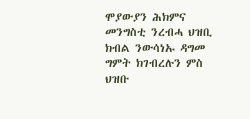ሞያውያን ሕክምና መንግስቲ ንረብሓ ህዝቢ ክብል ንውሳነኡ ዳግመ ግምት ክገብረሉን ምስ ህዝቡ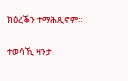ክዕረቕን ተማሕጺኖም።

ተወሳኺ ዛንታ